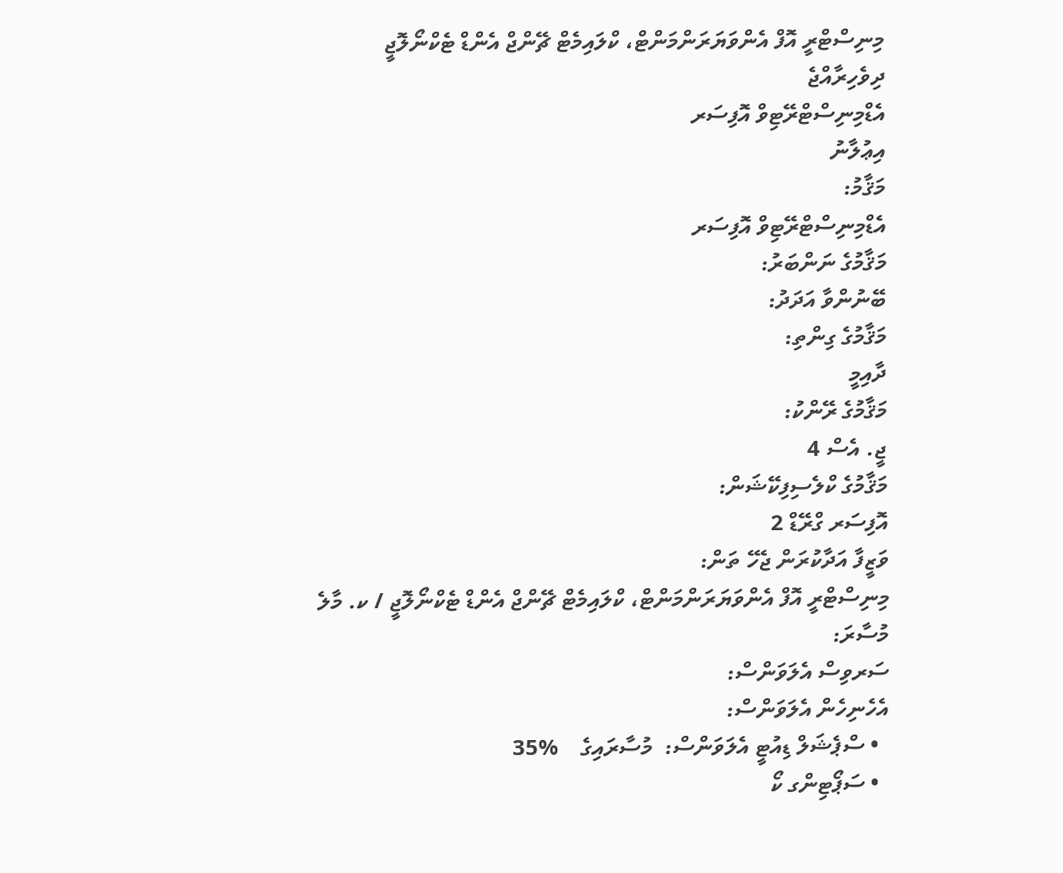މިނިސްޓްރީ އޮފް އެންވަޔަރަންމަންޓް، ކްލައިމެޓް ޗޭންޖް އެންޑް ޓެކްނޯލޮޖީ
ދިވެހިރާއްޖެ
އެޑްމިނިސްޓްރޭޓިވް އޮފިސަރ
އިޢުލާނު
މަޤާމު:
އެޑްމިނިސްޓްރޭޓިވް އޮފިސަރ
މަޤާމުގެ ނަންބަރު:
ބޭނުންވާ އަދަދު:
މަޤާމުގެ ގިންތި:
ދާއިމީ
މަޤާމުގެ ރޭންކު:
ޖީ. އެސް 4
މަޤާމުގެ ކްލެސިފިކޭޝަން:
އޮފިސަރ ގްރޭޑް 2
ވަޒީފާ އަދާކުރަން ޖެހޭ ތަން:
މިނިސްޓްރީ އޮފް އެންވަޔަރަންމަންޓް، ކްލައިމެޓް ޗޭންޖް އެންޑް ޓެކްނޯލޮޖީ / ކ. މާލެ
މުސާރަ:
ސަރވިސް އެލަވަންސް:
އެހެނިހެން އެލަވަންސް:
  • ސްޕެޝަލް ޑިއުޓީ އެލަވަންސް:  މުސާރައިގެ    %35
  • ސަޕޯޓިންގ ކޯ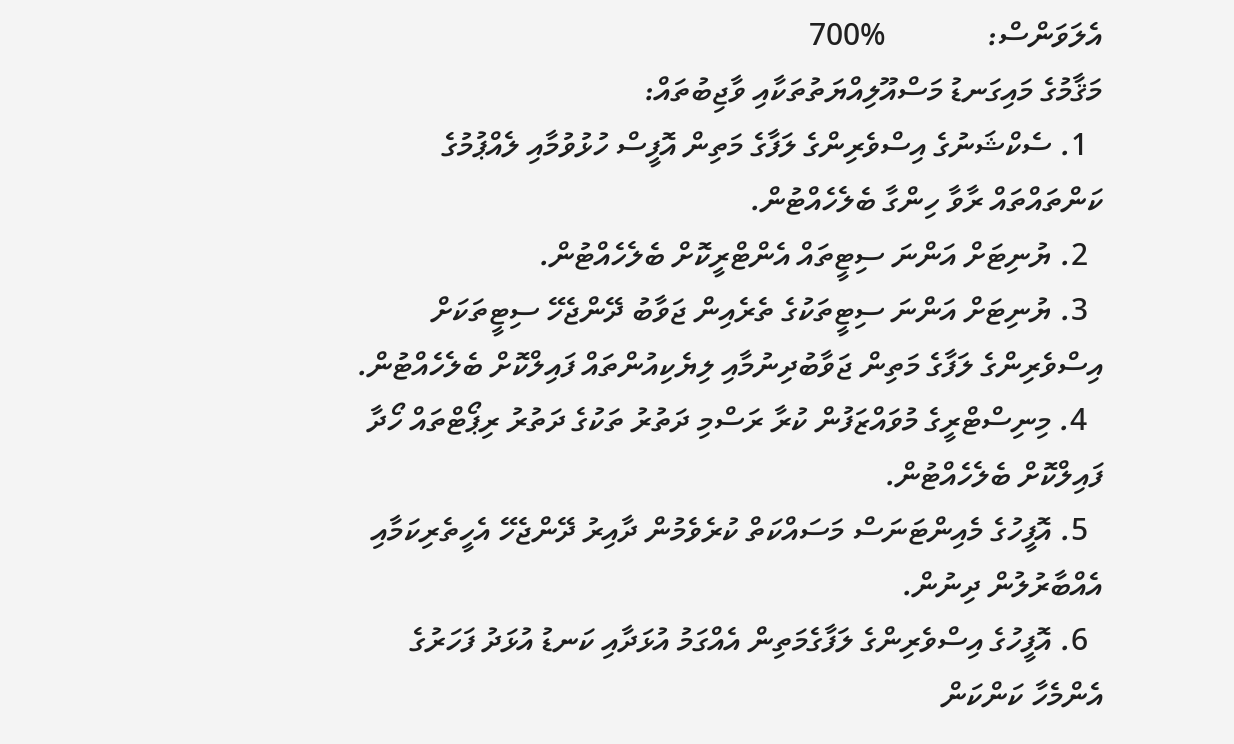އެލަވަންސް:             %700
މަޤާމުގެ މައިގަނޑު މަސްއޫލިއްޔަތުތަކާއި ވާޖިބުތައް:
  1. ސެކްޝަނުގެ އިސްވެރިންގެ ލަފާގެ މަތިން އޮފީސް ހުޅުވުމާއި ލެއްޕުމުގެ ކަންތައްތައް ރާވާ ހިންގާ ބެލެހެއްޓުން.
  2. ޔުނިޓަށް އަންނަ ސިޓީތައް އެންޓްރީކޮށް ބެލެހެއްޓުން.
  3. ޔުނިޓަށް އަންނަ ސިޓީތަކުގެ ތެރެއިން ޖަވާބު ދޭންޖެހޭ ސިޓީތަކަށް އިސްވެރިންގެ ލަފާގެ މަތިން ޖަވާބުދިނުމާއި ލިޔެކިއުންތައް ފައިލްކޮށް ބެލެހެއްޓުން.
  4. މިނިސްޓްރީގެ މުވައްޒަފުން ކުރާ ރަސްމި ދަތުރު ތަކުގެ ދަތުރު ރިޕޯޓްތައް ހޯދާ ފައިލްކޮށް ބެލެހެއްޓުން.
  5. އޮފީހުގެ މެއިންޓަނަސް މަސައްކަތް ކުރެވެމުން ދާއިރު ދޭންޖެހޭ އެހީތެރިކަމާއި އެއްބާރުލުން ދިނުން.
  6. އޮފީހުގެ އިސްވެރިންގެ ލަފާގެމަތިން އެއްގަމު އުޅަދާއި ކަނޑު އުޅަދު ފަހަރުގެ އެންމެހާ ކަންކަން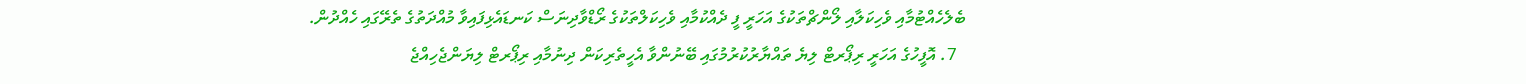ބެލެހެއްޓުމާއި ވެހިކަލާއި ލޯންޗްތަކުގެ އަހަރީ ފީ ދެއްކުމާއި ވެހިކަލްތަކުގެ ރޯޑްވާދިނަސް ކަނޑައެޅިފައިވާ މުއްދަތުގެ ތެރޭގައި ހެއްދުން.
  7. އޮފީހުގެ އަހަރީ ރިޕޯރޓް ލިޔެ ތައްޔާރުކުރުމުގައި ބޭނުންވާ އެހީތެރިކަން ދިނުމާއި ރިޕޯރޓް ލިޔަންޖެހިއްޖެ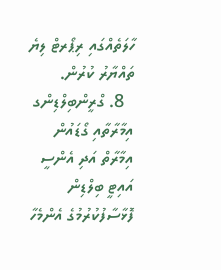ހާލަތެއްގައި ރިޕޯރޓް ލިޔެ ތައްޔާރު ކުރުން.
  8. ގްރީންބިލްޑިންގ އިމާރާތާއި ގޯޑައުން އިމާރާތް އަދި އެންސީ އައިޓީ ބިލްޑިން ފޮޅާސާފުކުރުމުގެ އެންމެހާ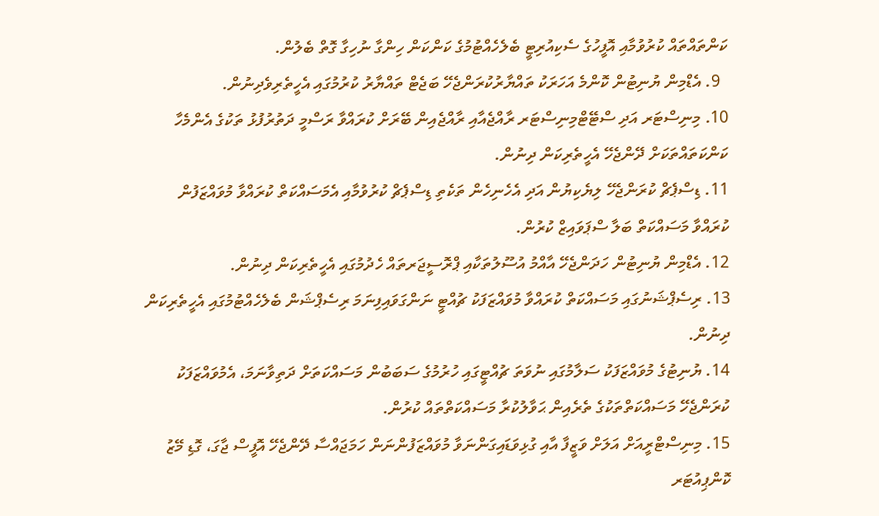ކަންތައްތައް ކުރުވުމާއި އޮފީހުގެ ސެކިއުރިޓީ ބެލެހެއްޓުމުގެ ކަންކަން ހިންގާ ނުހިގާ ގޮތް ބެލުން.
  9. އެޑްމިން ޔުނިޓުން ކޮންމެ އަހަރަކު ތައްޔާރުކުރަންޖެހޭ ބަޖެޓް ތައްޔާރު ކުރުމުގައި އެހީތެރިވެދިނުން.
10. މިނިސްޓަރ އަދި ސްޓޭޓްމިނިސްޓަރ ރާއްޖެއާއި ރާއްޖެއިން ބޭރަށް ކުރައްވާ ރަސްމީ ދަތުރުފުޅު ތަކުގެ އެންމެހާ ކަންކަތައްތަކަށް ދޭންޖެހޭ އެހީތެރިކަން ދިނުން.
11. ޑިސްޕެޗް ކުރަންޖެހޭ ލިޔެކިޔުން އަދި އެހެނިހެން ތަކެތި ޑިސްޕެޗް ކުރުވުމާއި އެމަސައްކަތް ކުރައްވާ މުވައްޒަފުން ކުރައްވާ މަސައްކަތް ބަލާ ސްޕަވައިޒް ކުރުން.
12. އެޑްމިން ޔުނިޓުން ހަދަންޖެހޭ އާއްމު އުސޫލުތަކާއި ޕްރޮސީޖަރތައް ހެދުމުގައި އެހީތެރިކަން ދިނުން.
13. ރިސެޕްޝަނުގައި މަސައްކަތް ކުރައްވާ މުވައްޒަފަކު ޗުއްޓީ ނަންގަވައިފިނަމަ ރިސެޕްޝަން ބެލެހެއްޓުމުގައި އެހީތެރިކަން ދިނުން.
14. ޔުނިޓުގެ މުވައްޒަފަކު ސަލާމުގައި ނުވަތަ ޗުއްޓީގައި ހުރުމުގެ ސަބަބުން މަސައްކަތަށް ދަތިވާނަމަ، އެމުވައްޒަފަކު ކުރަންޖެހޭ މަސައްކަތްތަކުގެ ތެރެއިން ޙަވާލުކުރާ މަސައްކަތްތައް ކުރުން.
15. މިނިސްޓްރީއަށް އަލަށް ވަޒީފާ އާއި ގުޅިވަޑައިގަންނަވާ މުވައްޒަފުންނަން ހަމަޖައްސާ ދޭންޖެހޭ އޮފީސް ޖާގަ، ގޮޑި މޭޒު ކޮންޕިއުޓަރ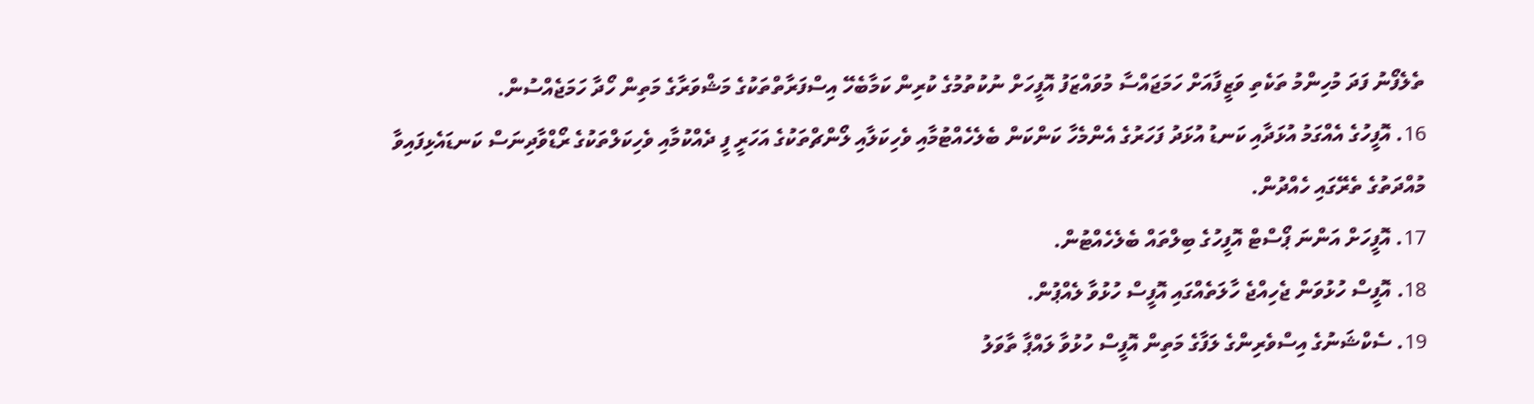ތެލެފޯނު ފަދަ މުހިންމު ތަކެތި ވަޒީފާއަށް ހަމަޖައްސާ މުވައްޒަފު އޮފީހަށް ނުކުތުމުގެ ކުރިން ކަމާބެހޭ އިސްފަރާތްތަކުގެ މަޝްވަރާގެ މަތިން ހޯދާ ހަމަޖެއްސުން.
16. އޮފީހުގެ އެއްގަމު އުޅަދާއި ކަނޑު އުޅަދު ފަހަރުގެ އެންމެހާ ކަންކަން ބެލެހެއްޓުމާއި ވެހިކަލާއި ލޯންޗްތަކުގެ އަހަރީ ފީ ދެއްކުމާއި ވެހިކަލްތަކުގެ ރޯޑްވާދިނަސް ކަނޑައެޅިފައިވާ މުއްދަތުގެ ތެރޭގައި ހެއްދުން.
17. އޮފީހަށް އަންނަ ޕޯސްޓް އޮފީހުގެ ބިލްތައް ބެލެހެއްޓުން.
18. އޮފީސް ހުޅުވަން ޖެހިއްޖެ ހާލަތެއްގައި އޮފީސް ހުޅުވާ ލެއްޕުން.
19. ސެކްޝަނުގެ އިސްވެރިންގެ ލަފާގެ މަތިން އޮފީސް ހުޅުވާ ލައްޕާ ތާވަލު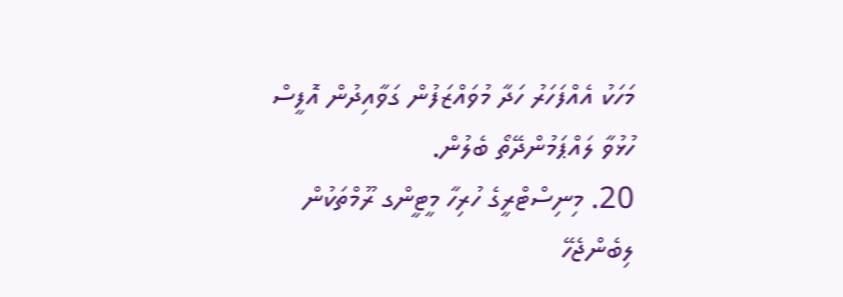މަހަކު އެއްފަހަރު ހަދާ މުވައްޒަފުން ގަވާއިދުން އޮފީސް ހުޅުވާ ލައްޕަމުންދޭތޯ ބެލުން.
20. މިނިސްޓްރީގެ ހުރިހާ މީޓީންގ ރޫމްތަކުން ލިބެންޖެހޭ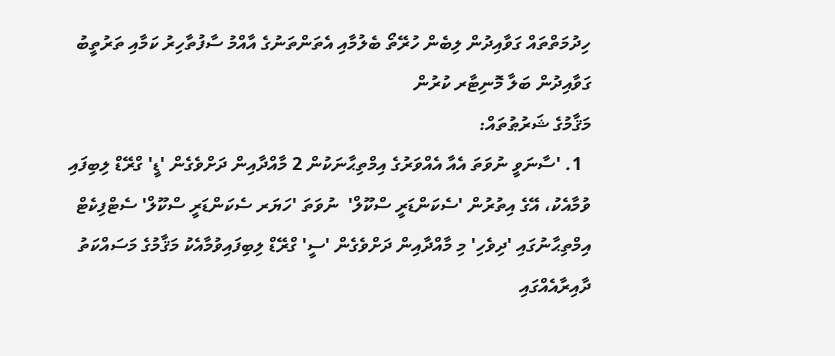ހިދުމަތްތައް ގަވާއިދުން ލިބެން ހުރޭތޯ ބެލުމާއި އެތަންތަނުގެ އާއްމު ސާފުތާހިރު ކަމާއި ތަރުތީބު ގަވާއިދުން ބަލާ މޮނިޓާރ ކުރުން
މަޤާމުގެ ޝަރުޠުތައް:
  1. 'ސާނަވީ ނުވަތަ އެއާ އެއްވަރުގެ އިމްތިޙާނަކުން 2 މާއްދާއިން ދަށްވެގެން 'ޑީ' ގްރޭޑް ލިބިފައި ވުމާއެކު، އޭގެ އިތުރުން 'ސެކަންޑަރީ ސްކޫލް'  ނުވަތަ 'ހަޔަރ ސެކަންޑަރީ ސްކޫލް' ސެޓްފިކެޓް އިމްތިޙާނުގައި 'ދިވެހި' މި މާއްދާއިން ދަށްވެގެން 'ސީ' ގްރޭޑް ލިބިފައިވުމާއެކު މަޤާމުގެ މަސައްކަތު ދާއިރާއެއްގައި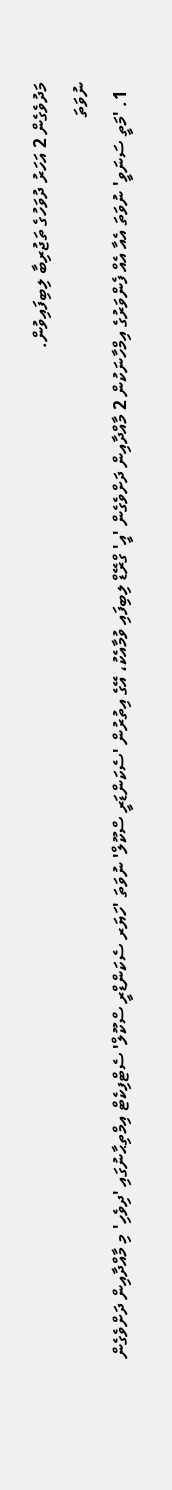މަދުވެގެން 2 އަހަރު ދުވަހުގެ ތަޖުރިބާ ލިބިފައިވުން.
ނުވަތަ
  1. 'މަތީ ސަނަވީ' ނުވަތަ އެއާ އެއް ފެންވަރުގެ އިމްހާނަކުން 2 މާއްދާއިން ދަށްވެގެން 'އީ' ގްރޭޑް ލިބިފައި ވުމާއެކު، އޭގެ އިތުރުން 'ސެކަންޑަރީ ސްކޫލް' ނުވަތަ 'ހަޔަރ ސެކަންޑްރީ ސްކޫލް' ސެޓްފިކެޓް އިމްތިޙާނުގައި 'ދިވެހި' މި މާއްދާއިން ދަށްވެގެން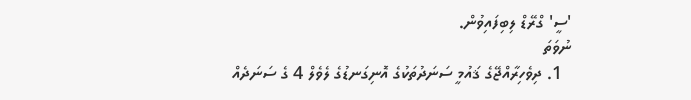'ސީ' ގްރޭޑް ލިބިފައިވުން.
ނުވަތަ
  1. ދިވެހިރާއްޖޭގެ ޤައުމީ ސަނަދުތަކުގެ އޮނިގަނޑުގެ ލެވެލް 4 ގެ ސަނަދެއް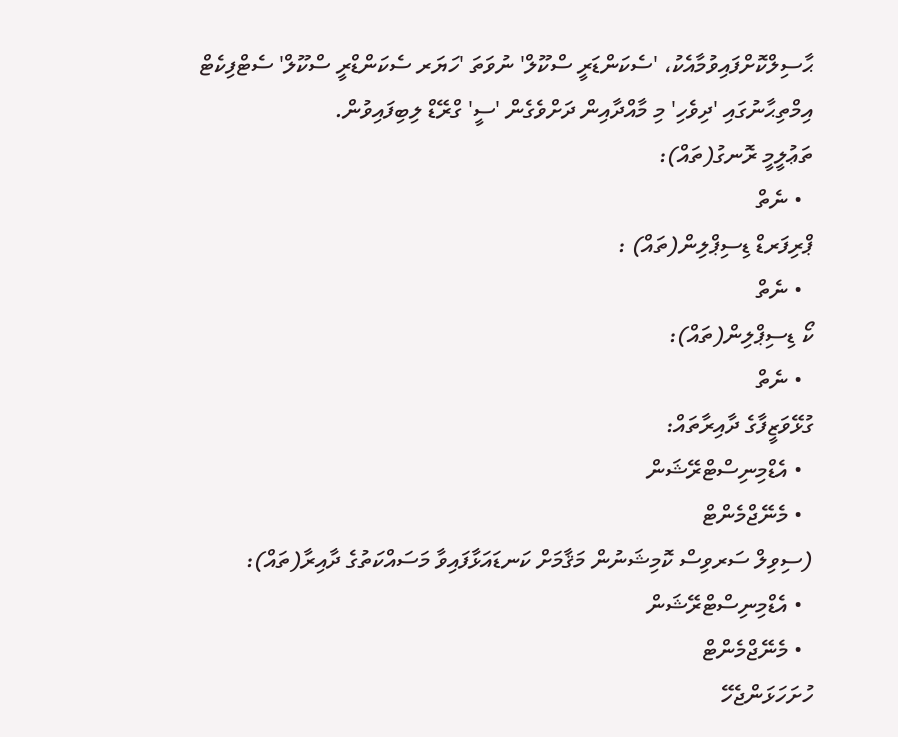ޙާސިލްކޮށްފައިވުމާއެކު، 'ސެކަންޑަރީ ސްކޫލް' ނުވަތަ 'ހަޔަރ ސެކަންޑްރީ ސްކޫލް' ސެޓްފިކެޓް އިމްތިޙާނުގައި 'ދިވެހި' މި މާއްދާއިން ދަށްވެގެން 'ސީ' ގްރޭޑް ލިބިފައިވުން.
ތަޢުލީމީ ރޮނގު(ތައް):
  • ނެތް
ޕްރިފަރޑް ޑިސިޕްލިން(ތައް) :
  • ނެތް
ކޯ ޑިސިޕްލިން(ތައް):
  • ނެތް
ގުޅޭވަޒީފާގެ ދާއިރާތައް:
  • އެޑްމިނިސްޓްރޭޝަން
  • މެނޭޖްމެންޓް
(ސިވިލް ސަރވިސް ކޮމިޝަނުން މަޤާމަށް ކަނޑައަޅާފައިވާ މަސައްކަތުގެ ދާއިރާ(ތައް):
  • އެޑްމިނިސްޓްރޭޝަން
  • މެނޭޖްމެންޓް
ހުށަހަޅަންޖެހޭ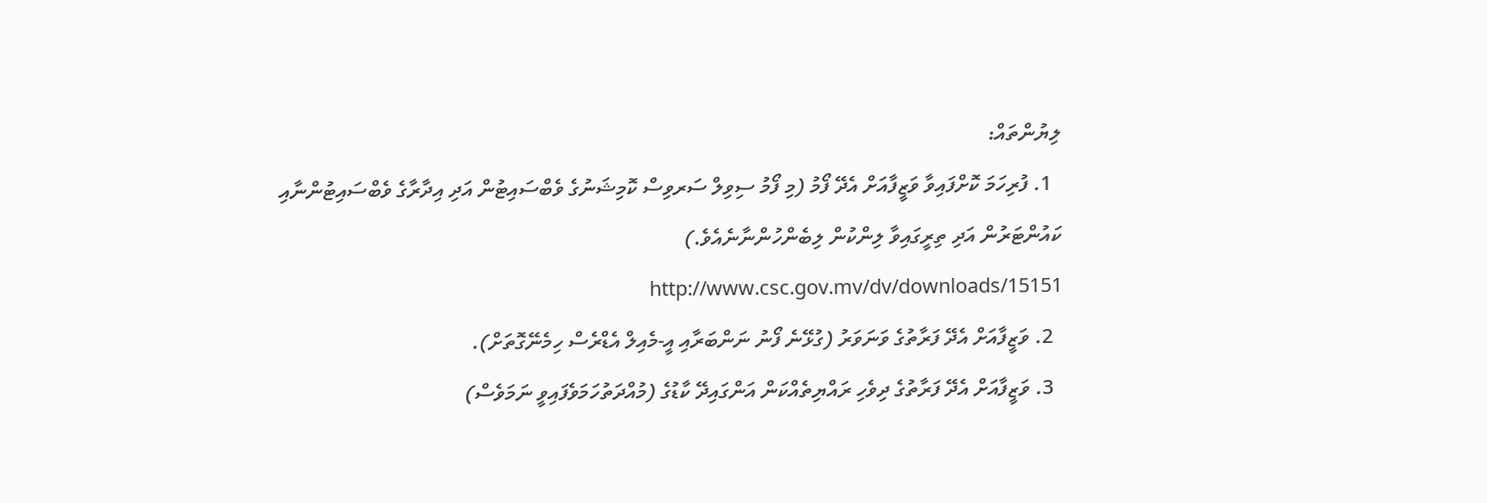ލިޔުންތައް:
  1. ފުރިހަމަ ކޮށްފައިވާ ވަޒީފާއަށް އެދޭ ފޯމު (މި ފޯމު ސިވިލް ސަރވިސް ކޮމިޝަނުގެ ވެބްސައިޓުން އަދި އިދާރާގެ ވެބްސައިޓުންނާއި ކައުންޓަރުން އަދި ތިރީގައިވާ ލިންކުން ލިބެންހުންނާނެއެވެ.) http://www.csc.gov.mv/dv/downloads/15151
  2. ވަޒީފާއަށް އެދޭ ފަރާތުގެ ވަނަވަރު (ގުޅޭނެ ފޯނު ނަންބަރާއި އީ-މެއިލް އެޑްރެސް ހިމެނޭގޮތަށް).
  3. ވަޒީފާއަށް އެދޭ ފަރާތުގެ ދިވެހި ރައްޔިތެއްކަން އަންގައިދޭ ކާޑުގެ (މުއްދަތުހަމަވެފައިވީ ނަމަވެސް)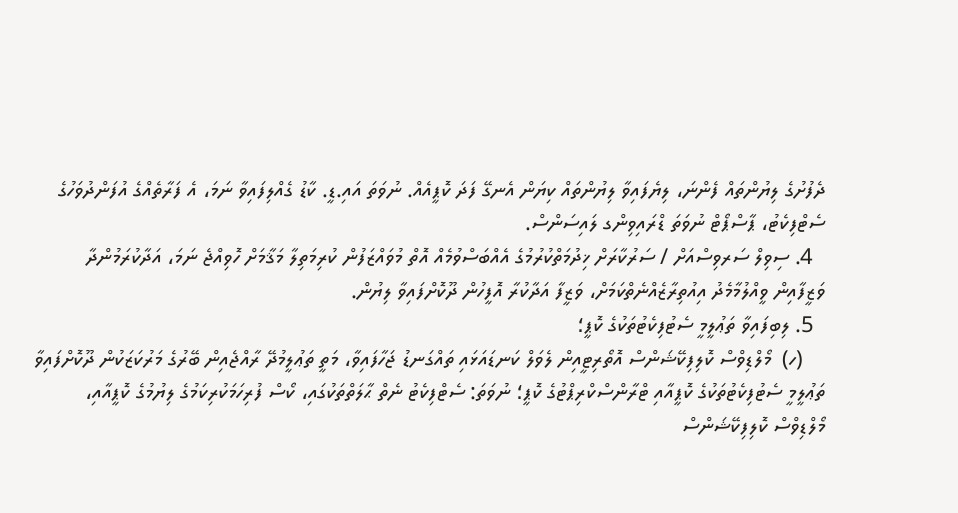ދެފުށުގެ ލިޔުންތައް ފެންނަ، ލިޔެފައިވާ ލިޔުންތައް ކިޔަން އެނގޭ ފަދަ ކޮޕީއެއް. ނުވަތަ އައި.ޑީ. ކާޑު ގެއްލިފައިވާ ނަމަ، އެ ފަރާތެއްގެ އުފަންދުވަހުގެ ސެޓްފިކެޓު، ޕާސްޕޯޓް ނުވަތަ ޑްރައިވިންގ ލައިސަންސް.
  4. ސިވިލް ސަރވިސްއަށް / ސަރުކާރަށް ޚިދުމަތްކުރުމުގެ އެއްބަސްވުމެއް އޮތް މުވައްޒަފުން ކުރިމަތިލާ މަޤާމަށް ހޮވިއްޖެ ނަމަ، އަދާކުރަމުންދާ ވަޒީފާއިން ވީއްލުމާމެދު އިއުތިރާޒެއްނެތްކަމަށް، ވަޒީފާ އަދާކުރާ އޮފީހުން ދޫކޮށްފައިވާ ލިޔުން.
  5. ލިބިފައިވާ ތަޢުލީމީ ސެޓުފިކެޓުތަކުގެ ކޮޕީ؛
    (ހ)  މޯލްޑިވްސް ކޮލިފިކޭޝަންސް އޮތޯރިޓީއިން ލެވަލް ކަނޑައަޅައި ތައްގަނޑު ޖަހާފައިވާ، މަތީ ތަޢުލީމުދޭ ރާއްޖެއިން ބޭރުގެ މަރުކަޒަކުން ދޫކޮށްފައިވާ ތަޢުލީމީ ސެޓުފިކެޓުތަކުގެ ކޮޕީއާއި ޓްރާންސްކްރިޕްޓުގެ ކޮޕީ؛ ނުވަތަ: ސެޓްފިކެޓު ނެތް ޙާލަތްތަކުގައި، ކޯސް ފުރިހަމަކުރިކަމުގެ ލިޔުމުގެ ކޮޕީއާއި، މޯލްޑިވްސް ކޮލިފިކޭޝަންސް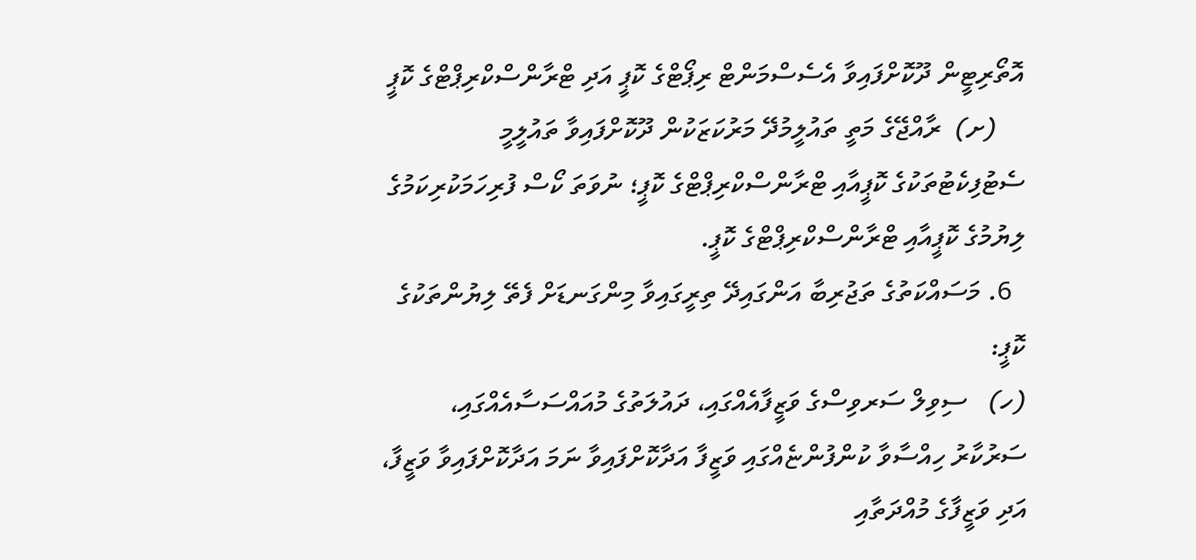އޮތޯރިޓީން ދޫކޮށްފައިވާ އެސެސްމަންޓް ރިޕޯޓްގެ ކޮޕީ އަދި ޓްރާންސްކްރިޕްޓްގެ ކޮޕީ
    (ށ)  ރާއްޖޭގެ މަތީ ތައުލީމުދޭ މަރުކަޒަކުން ދޫކޮށްފައިވާ ތައުލީމީ ސެޓުފިކެޓުތަކުގެ ކޮޕީއާއި ޓްރާންސްކްރިޕްޓްގެ ކޮޕީ؛ ނުވަތަ ކޯސް ފުރިހަމަކުރިކަމުގެ ލިޔުމުގެ ކޮޕީއާއި ޓްރާންސްކްރިޕްޓްގެ ކޮޕީ.
  6. މަސައްކަތުގެ ތަޖުރިބާ އަންގައިދޭ ތިރީގައިވާ މިންގަނޑަށް ފެތޭ ލިޔުންތަކުގެ ކޮޕީ:
(ހ)   ސިވިލް ސަރވިސްގެ ވަޒީފާއެއްގައި، ދައުލަތުގެ މުއައްސަސާއެއްގައި، ސަރުކާރު ހިއްސާވާ ކުންފުންޏެއްގައި ވަޒީފާ އަދާކޮށްފައިވާ ނަމަ އަދާކޮށްފައިވާ ވަޒީފާ، އަދި ވަޒީފާގެ މުއްދަތާއި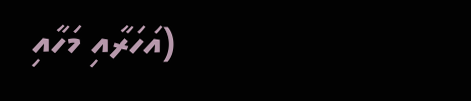(އަހަރާއި މަހާއި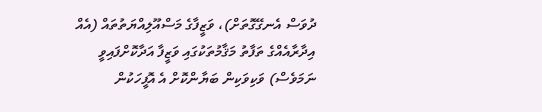ދުވަސް އެނގޭގޮތަށް)، ވަޒީފާގެ މަސްއޫލިއްޔަތުތައް (އެއް އިދާރާއެއްގެ ތަފާތު މަޤާމުތަކުގައި ވަޒީފާ އަދާކޮށްފައިވީ ނަމަވެސް) ވަކިވަކިން ބަޔާންކޮށް އެ އޮފީހަކުން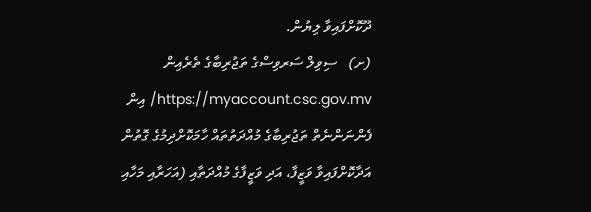ދޫކޮށްފައިވާ ލިޔުން.
(ށ)   ސިވިލް ސަރވިސްގެ ތަޖުރިބާގެ ތެރެއިން https://myaccount.csc.gov.mv/ އިން ފެންނަންނެތް ތަޖުރިބާގެ މުއްދަތުތައް ހާމަކޮށްދިމުގެ ގޮތުން އަދާކޮށްފައިވާ ވަޒީފާ، އަދި ވަޒީފާގެ މުއްދަތާއި (އަހަރާއި މަހާއި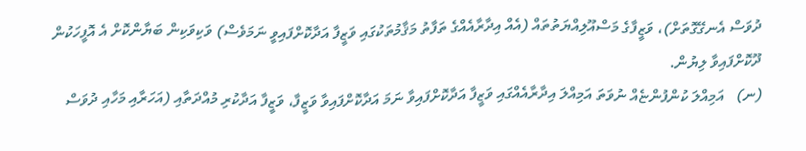ދުވަސް އެނގޭގޮތަށް)، ވަޒީފާގެ މަސްއޫލިއްޔަތުތައް (އެއް އިދާރާއެއްގެ ތަފާތު މަޤާމުތަކުގައި ވަޒީފާ އަދާކޮށްފައިވީ ނަމަވެސް) ވަކިވަކިން ބަޔާންކޮށް އެ އޮފީހަކުން ދޫކޮށްފައިވާ ލިޔުން.
(ނ)   އަމިއްލަ ކުންފުންޏެއް ނުވަތަ އަމިއްލަ އިދާރާއެއްގައި ވަޒީފާ އަދާކޮށްފައިވާ ނަމަ އަދާކޮށްފައިވާ ވަޒީފާ، ވަޒީފާ އަދާކުރި މުއްދަތާއި (އަހަރާއި މަހާއި ދުވަސް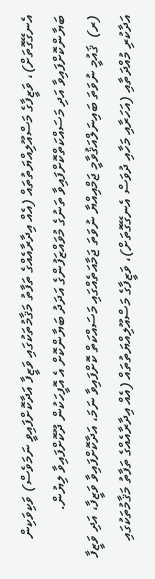އެނގޭގޮތަށް)، ވަޒީފާގެ މަސްއޫލިއްޔަތުތައް (އެއް އިދާރާއެއްގެ ތަފާތު މަޤާމުތަކުގައި ވަޒީފާ އަދާކޮށްފައިވީ ނަމަވެސް) ވަކިވަކިން ބަޔާންކޮށްފައިވާ އަދި މަސައްކަތްކޮށްފައިވާ ތަނުގެ މުވައްޒަފުންގެ އަދަދު ބަޔާންކޮށް އެ އޮފީހަކުން ދޫކޮށްފައިވާ ލިޔުން.
(ރ)  ޤައުމީ ނުވަތަ ބައިނަލްއަޤުވާމީ ޖަމްއިއްޔާ ނުވަތަ ޖަމާއަތެއްގައި މަސައްކަތް ކޮށްފައިވާ ނަމަ، އަދާކޮށްފައިވާ ވަޒީފާ، އަދި ވަޒީފާ އަދާކުރި މުއްދަތާއި (އަހަރާއި މަހާއި ދުވަސް އެނގޭގޮތަށް)، ވަޒީފާގެ މަސްއޫލިއްޔަތުތައް (އެއް އިދާރާއެއްގެ ތަފާތު މަޤާމުތަކުގައި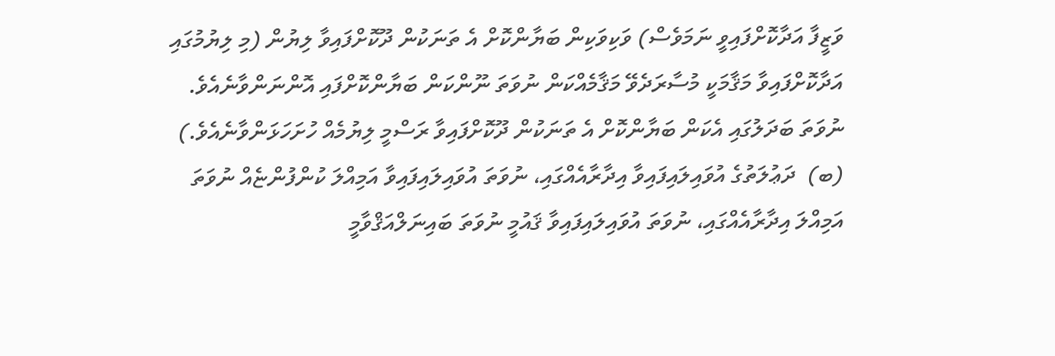ވަޒީފާ އަދާކޮށްފައިވީ ނަމަވެސް) ވަކިވަކިން ބަޔާންކޮށް އެ ތަނަކުން ދޫކޮށްފައިވާ ލިޔުން (މި ލިޔުމުގައި އަދާކޮށްފައިވާ މަޤާމަކީ މުސާރަދެވޭ މަޤާމެއްކަން ނުވަތަ ނޫންކަން ބަޔާންކޮށްފައި އޮންނަންވާނެއެވެ. ނުވަތަ ބަދަލުގައި އެކަން ބަޔާންކޮށް އެ ތަނަކުން ދޫކޮށްފައިވާ ރަސްމީ ލިޔުމެއް ހުށަހަޅަންވާނެއެވެ.)
(ބ)  ދަޢުލަތުގެ އުވައިލައިފައިވާ އިދާރާއެއްގައި، ނުވަތަ އުވައިލައިފައިވާ އަމިއްލަ ކުންފުންޏެއް ނުވަތަ އަމިއްލަ އިދާރާއެއްގައި، ނުވަތަ އުވައިލައިފައިވާ ޤައުމީ ނުވަތަ ބައިނަލްއަޤްވާމީ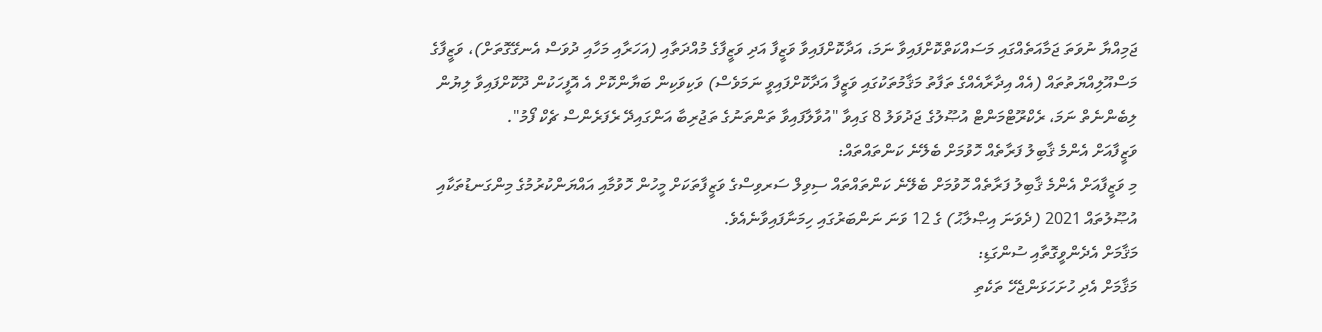ޖަމިއްޔާ ނުވަތަ ޖަމާއަތެއްގައި މަސައްކަތްކޮށްފައިވާ ނަމަ، އަދާކޮށްފައިވާ ވަޒީފާ އަދި ވަޒީފާގެ މުއްދަތާއި (އަހަރާއި މަހާއި ދުވަސް އެނގޭގޮތަށް)، ވަޒީފާގެ މަސްއޫލިއްޔަތުތައް (އެއް އިދާރާއެއްގެ ތަފާތު މަޤާމުތަކުގައި ވަޒީފާ އަދާކޮށްފައިވީ ނަމަވެސް) ވަކިވަކިން ބަޔާންކޮށް އެ އޮފީހަކުން ދޫކޮށްފައިވާ ލިޔުން ލިބެންނެތް ނަމަ، ރެކްރޫޓްމަންޓް އުޞޫލުގެ ޖަދުވަލު 8 ގައިވާ "އުވާލާފައިވާ ތަންތަނުގެ ތަޖުރިބާ އަންގައިދޭ ރެފަރެންސް ޗެކް ފޯމު".
ވަޒީފާއަށް އެންމެ ޤާބިލު ފަރާތެއް ހޮވުމަށް ބެލޭނެ ކަންތައްތައް:
މި ވަޒީފާއަށް އެންމެ ޤާބިލު ފަރާތެއް ހޮވުމަށް ބެލޭނެ ކަންތައްތައް ސިވިލް ސަރވިސްގެ ވަޒީފާތަކަށް މީހުން ހޮވުމާއި އައްޔަންކުރުމުގެ މިންގަނޑުތަކާއި އުޞޫލުތައް 2021 (ދެވަނަ އިޞްލާޙު) ގެ 12 ވަނަ ނަންބަރުގައި ހިމަނާފައިވާނެއެވެ.
މަޤާމަށް އެދެންވީގޮތާއި ސުންގަޑި:
މަޤާމަށް އެދި ހުށަހަޅަންޖެހޭ ތަކެތި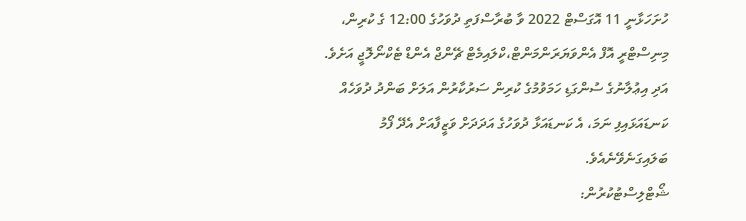ހުށަހަޅާނީ 11 އޮގަސްޓް 2022 ވާ ބުރާސްފަތި ދުވަހުގެ 12:00 ގެ ކުރިން، މިނިސްޓްރީ އޮފް އެންވަޔަރަންމަންޓް،ކްލައިމެޓް ޗޭންޖް އެންޑް ޓެކްނޯލޮޖީ އަށެވެ.
އަދި އިޢުލާނުގެ ސުންގަޑި ހަމަވުމުގެ ކުރިން ސަރުކާރުން އަލަށް ބަންދު ދުވަހެއް ކަނޑައަޅައިފި ނަމަ، އެ ކަނޑައަޅާ ދުވަހުގެ އަދަދަށް ވަޒީފާއަށް އެދޭ ފޯމު ބަލައިގަނެވޭނެއެވެ.
ޝޯޓްލިސްޓުކުރުން: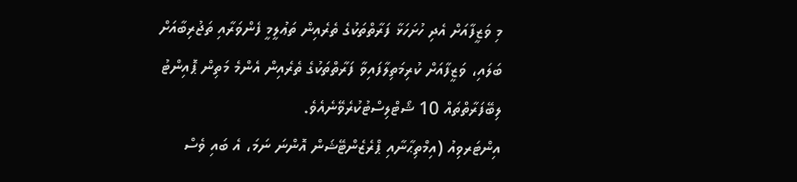މި ވަޒީފާއަށް އެދި ހުށަހަޅާ ފަރާތްތަކުގެ ތެރެއިން ތަޢުލީމީ ފެންވަރާއި ތަޖުރިބާއަށް ބަލައި، ވަޒީފާއަށް ކުރިމަތިލާފައިވާ ފަރާތްތަކުގެ ތެރެއިން އެންމެ މަތިން ޕޮއިންޓު ލިބޭފަރާތްތައް 10 ޝޯޓްލިސްޓުކުރެވޭނެއެވެ.
އިންޓަރވިއު (އިމްތިޙާނާއި ޕްރެޒެންޓޭޝަން އޮންނަ ނަމަ، އެ ބައި ވެސް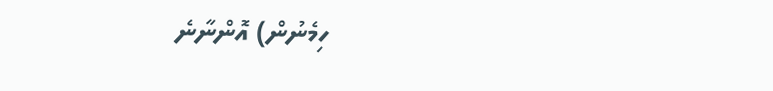ހިމެނުން) އޮންނާނެ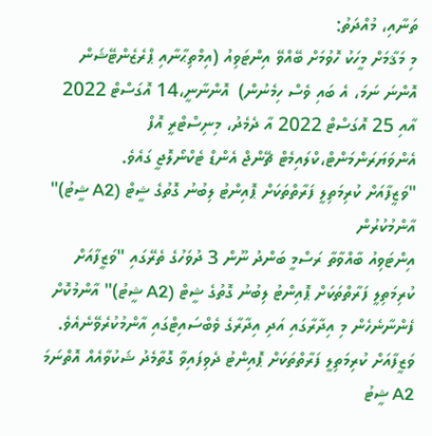ތަނާއި، މުއްދަތު:
މި މަޤާމަށް މީހަކު ހޮވުމަށް ބޭއްވޭ އިންޓަވިއު (އިމްތިޙާނާއި ޕްރެޒެންޓޭޝަން އޮންނަ ނަމަ، އެ ބައި ވެސް ހިމެނުން)  އޮންނާނީ،14 އޮގަސްޓް 2022 އާއި 25 އޮގަސްޓް 2022 އާ ދެމެދު، މިނިސްޓްރީ އޮފް އެންވަޔަރަންމަންޓް،ކްލައިމެޓް ޗޭންޖް އެންޑް ޓެކްނޯލޮޖީ ގައެވެ.
"ވަޒީފާއަށް ކުރިމަތިލީ ފަރާތްތަކަށް ޕޮއިންޓު ލިބުނު ގޮތުގެ ޝީޓް (A2 ޝީޓު)" އާންމުކުރުން
އިންޓަވިއު ބާއްވާތާ ރަސްމީ ބަންދު ނޫން 3 ދުވަހުގެ ތެރޭގައި "ވަޒީފާއަށް ކުރިމަތިލީ ފަރާތްތަކަށް ޕޮއިންޓު ލިބުނު ގޮތުގެ ޝީޓް (A2 ޝީޓު)" އާންމުކޮށް ފެންނާނެހެން މި އިދާރާގައި އަދި އިދާރާގެ ވެބްސައިޓްގައި އާންމުކުރެވޭނެއެވެ. ވަޒީފާއަށް ކުރިމަތިލީ ފަރާތްތަކަށް ޕޮއިންޓު ދެވިފައިވާ ގޮތާމެދު ޝަކުވާއެއް އޮތްނަމަ A2 ޝީޓު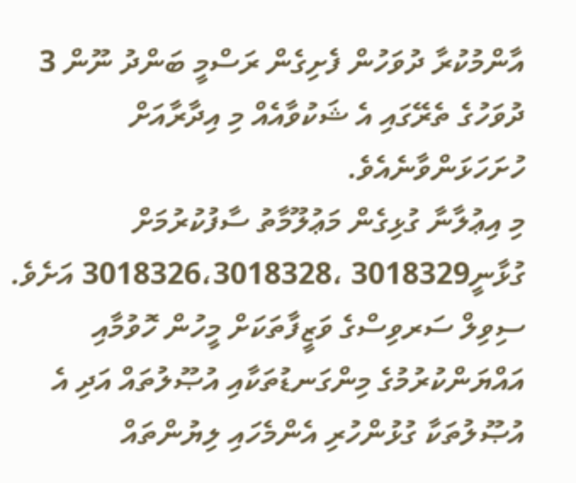އާންމުކުރާ ދުވަހުން ފެށިގެން ރަސްމީ ބަންދު ނޫން 3 ދުވަހުގެ ތެރޭގައި އެ ޝަކުވާއެއް މި އިދާރާއަށް ހުށަހަޅަންވާނެއެވެ.
މި އިޢުލާނާ ގުޅިގެން މަޢުލޫމާތު ސާފުކުރުމަށް ގުޅާނީ3018329 ،3018326،3018328 އަށެވެ.
ސިވިލް ސަރވިސްގެ ވަޒީފާތަކަށް މީހުން ހޮވުމާއި އައްޔަންކުރުމުގެ މިންގަނޑުތަކާއި އުޞޫލުތައް އަދި އެ އުޞޫލުތަކާ ގުޅުންހުރި އެންމެހައި ލިޔުންތައް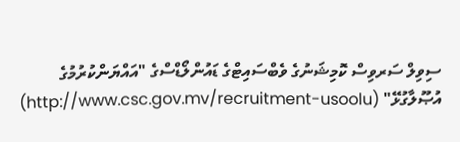ސިވިލް ސަރވިސް ކޮމިޝަނުގެ ވެބްސައިޓްގެ ޑައުންލޯޑްސްގެ "އައްޔަންކުރުމުގެ އުޞޫލާގުޅޭ" (http://www.csc.gov.mv/recruitment-usoolu)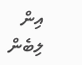އިން ލިބެން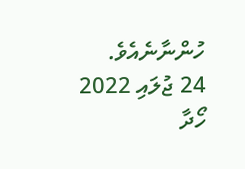ހުންނާނެއެވެ.
24 ޖުލައި 2022
ހޯދާ